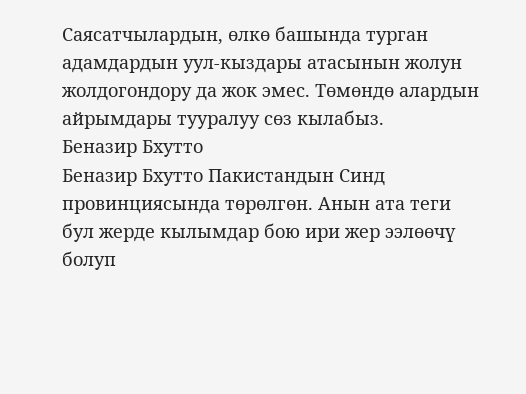Саясатчылардын, өлкө башында турган адамдардын уул-кыздары атасынын жолун жолдогондору да жок эмес. Төмөндө алардын айрымдары тууралуу сөз кылабыз.
Беназир Бхутто
Беназир Бхутто Пакистандын Синд провинциясында төрөлгөн. Анын ата теги бул жерде кылымдар бою ири жер ээлөөчү болуп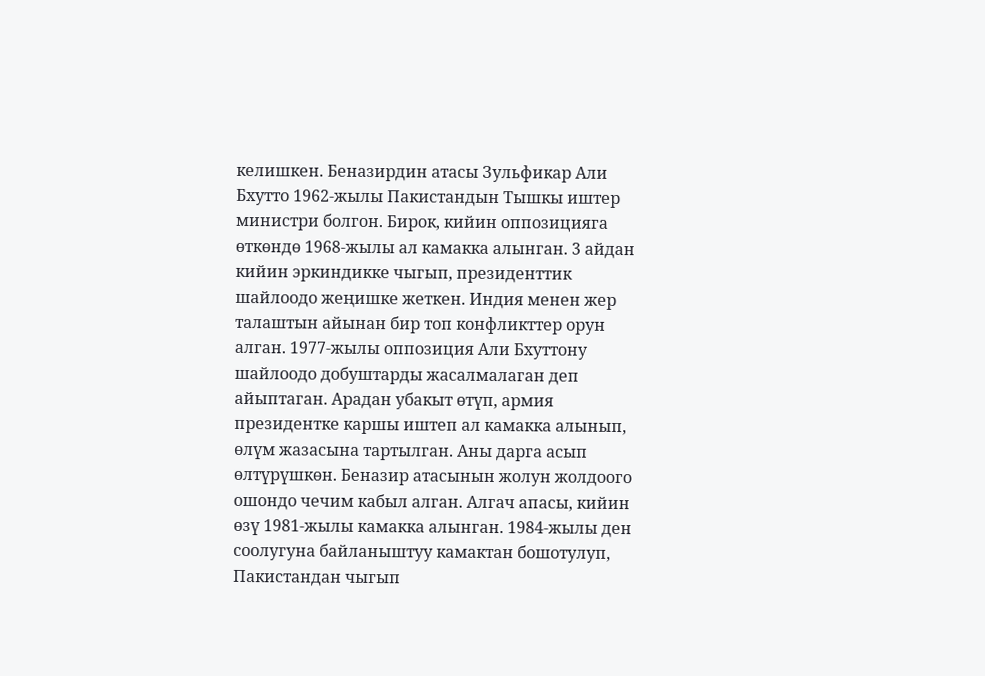келишкен. Беназирдин атасы Зульфикар Али Бхутто 1962-жылы Пакистандын Тышкы иштер министри болгон. Бирок, кийин оппозицияга өткөндө 1968-жылы ал камакка алынган. 3 айдан кийин эркиндикке чыгып, президенттик шайлоодо жеңишке жеткен. Индия менен жер талаштын айынан бир топ конфликттер орун алган. 1977-жылы оппозиция Али Бхуттону шайлоодо добуштарды жасалмалаган деп айыптаган. Арадан убакыт өтүп, армия президентке каршы иштеп ал камакка алынып, өлүм жазасына тартылган. Аны дарга асып өлтүрүшкөн. Беназир атасынын жолун жолдоого ошондо чечим кабыл алган. Алгач апасы, кийин өзү 1981-жылы камакка алынган. 1984-жылы ден соолугуна байланыштуу камактан бошотулуп, Пакистандан чыгып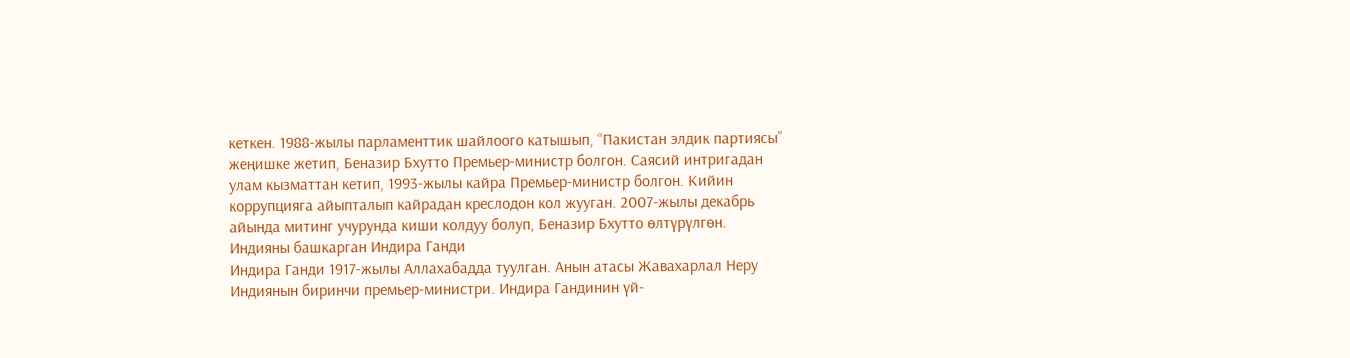кеткен. 1988-жылы парламенттик шайлоого катышып, “Пакистан элдик партиясы” жеңишке жетип, Беназир Бхутто Премьер-министр болгон. Саясий интригадан улам кызматтан кетип, 1993-жылы кайра Премьер-министр болгон. Кийин коррупцияга айыпталып кайрадан креслодон кол жууган. 2007-жылы декабрь айында митинг учурунда киши колдуу болуп, Беназир Бхутто өлтүрүлгөн.
Индияны башкарган Индира Ганди
Индира Ганди 1917-жылы Аллахабадда туулган. Анын атасы Жавахарлал Неру Индиянын биринчи премьер-министри. Индира Гандинин үй-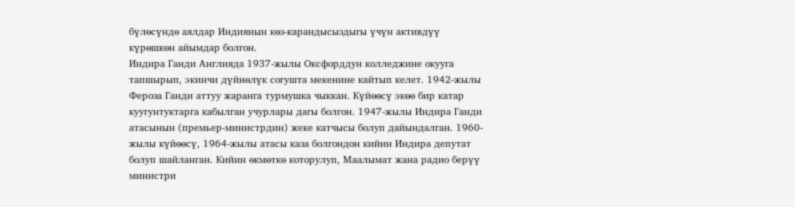бүлөсүндө аялдар Индиянын көз-карандысыздыгы үчүн активдүү күрөшкөн айымдар болгон.
Индира Ганди Англияда 1937-жылы Оксфорддун колледжине окууга тапшырып, экинчи дүйнөлүк согушта мекенине кайтып келет. 1942-жылы Фероза Ганди аттуу жаранга турмушка чыккан. Күйөөсү экөө бир катар куугунтуктарга кабылган учурлары дагы болгон. 1947-жылы Индира Ганди атасынын (премьер-министрдин) жеке катчысы болуп дайындалган. 1960-жылы күйөөсү, 1964-жылы атасы каза болгондон кийин Индира депутат болуп шайланган. Кийин өкмөткө которулуп, Маалымат жана радио берүү министри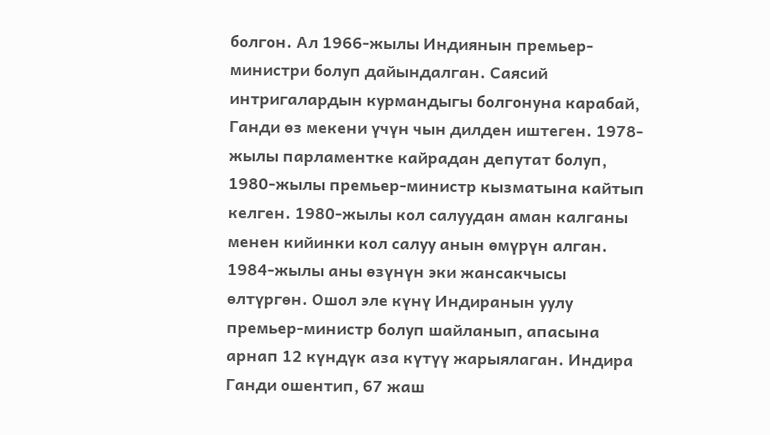болгон. Ал 1966-жылы Индиянын премьер-министри болуп дайындалган. Саясий интригалардын курмандыгы болгонуна карабай, Ганди өз мекени үчүн чын дилден иштеген. 1978-жылы парламентке кайрадан депутат болуп, 1980-жылы премьер-министр кызматына кайтып келген. 1980-жылы кол салуудан аман калганы менен кийинки кол салуу анын өмүрүн алган. 1984-жылы аны өзүнүн эки жансакчысы өлтүргөн. Ошол эле күнү Индиранын уулу премьер-министр болуп шайланып, апасына арнап 12 күндүк аза күтүү жарыялаган. Индира Ганди ошентип, 67 жаш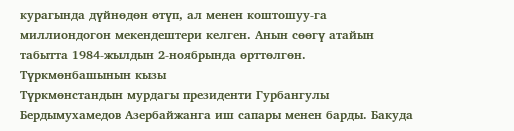курагында дүйнөдөн өтүп, ал менен коштошуу-га миллиондогон мекендештери келген. Анын сөөгү атайын табытта 1984-жылдын 2-ноябрында өрттөлгөн.
Түркмөнбашынын кызы
Түркмөнстандын мурдагы президенти Гурбангулы Бердымухамедов Азербайжанга иш сапары менен барды. Бакуда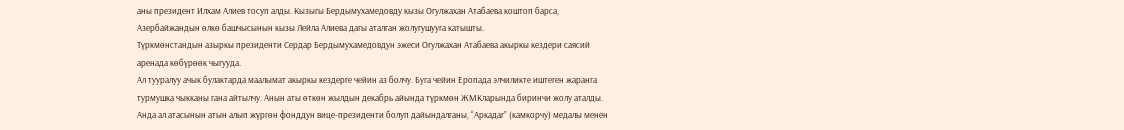аны президент Илхам Алиев тосуп алды. Кызыгы Бердымухамедовду кызы Огулжахан Атабаева коштоп барса, Азербайжандын өлкө башчысынын кызы Лейла Алиева дагы аталган жолугушууга катышты.
Түркмөнстандын азыркы президенти Сердар Бердымухамедовдун эжеси Огулжахан Атабаева акыркы кездери саясий аренада көбүрөөк чыгууда.
Ал тууралуу ачык булактарда маалымат акыркы кездерге чейин аз болчу. Буга чейин Еропада элчиликте иштеген жаранга турмушка чыкканы гана айтылчу. Анын аты өткөн жылдын декабрь айында түркмөн ЖМКларында биринчи жолу аталды. Анда ал атасынын атын алып жүргөн фонддун вице-президенти болуп дайындалганы, “Аркадаг” (камкорчу) медалы менен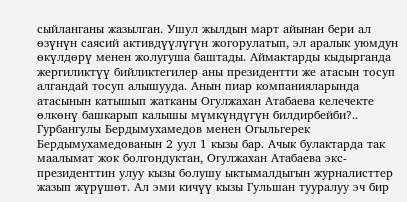сыйланганы жазылган. Ушул жылдын март айынан бери ал өзүнүн саясий активдүүлүгүн жогорулатып, эл аралык уюмдун өкүлдөрү менен жолугуша баштады. Аймактарды кыдырганда жергиликтүү бийликтегилер аны президентти же атасын тосуп алгандай тосуп алышууда. Анын пиар компанияларында атасынын катышып жатканы Огулжахан Атабаева келечекте өлкөнү башкарып калышы мүмкүндүгүн билдирбейби?..
Гурбангулы Бердымухамедов менен Огыльгерек Бердымухамедованын 2 уул 1 кызы бар. Ачык булактарда так маалымат жок болгондуктан, Огулжахан Атабаева экс-президенттин улуу кызы болушу ыктымалдыгын журналисттер жазып жүрүшөт. Ал эми кичүү кызы Гульшан тууралуу эч бир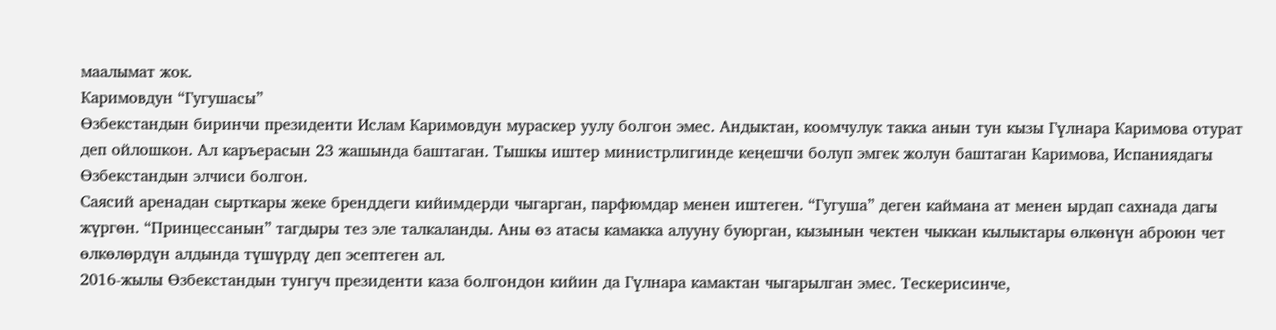маалымат жок.
Каримовдун “Гугушасы”
Өзбекстандын биринчи президенти Ислам Каримовдун мураскер уулу болгон эмес. Андыктан, коомчулук такка анын тун кызы Гүлнара Каримова отурат деп ойлошкон. Ал каръерасын 23 жашында баштаган. Тышкы иштер министрлигинде кеңешчи болуп эмгек жолун баштаган Каримова, Испаниядагы Өзбекстандын элчиси болгон.
Саясий аренадан сырткары жеке бренддеги кийимдерди чыгарган, парфюмдар менен иштеген. “Гугуша” деген каймана ат менен ырдап сахнада дагы жүргөн. “Принцессанын” тагдыры тез эле талкаланды. Аны өз атасы камакка алууну буюрган, кызынын чектен чыккан кылыктары өлкөнүн аброюн чет өлкөлөрдүн алдында түшүрдү деп эсептеген ал.
2016-жылы Өзбекстандын тунгуч президенти каза болгондон кийин да Гүлнара камактан чыгарылган эмес. Тескерисинче,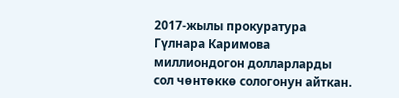2017-жылы прокуратура Гүлнара Каримова миллиондогон долларларды сол чөнтөккө сологонун айткан.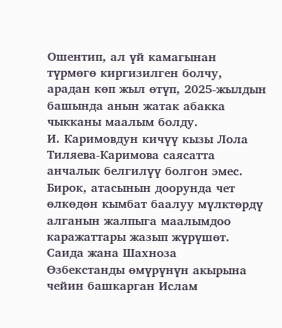Ошентип, ал үй камагынан түрмөгө киргизилген болчу, арадан көп жыл өтүп, 2025-жылдын башында анын жатак абакка чыкканы маалым болду.
И. Каримовдун кичүү кызы Лола Тиляева-Каримова саясатта анчалык белгилүү болгон эмес. Бирок, атасынын доорунда чет өлкөдөн кымбат баалуу мүлктөрдү алганын жалпыга маалымдоо каражаттары жазып жүрүшөт.
Саида жана Шахноза
Өзбекстанды өмүрүнүн акырына чейин башкарган Ислам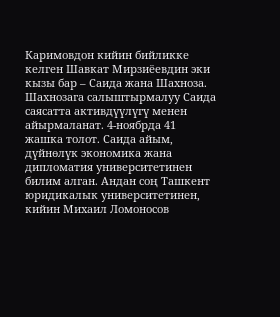Каримовдон кийин бийликке келген Шавкат Мирзиёевдин эки кызы бар – Саида жана Шахноза. Шахнозага салыштырмалуу Саида саясатта активдүүлүгү менен айырмаланат. 4-ноябрда 41 жашка толот. Саида айым, дүйнөлүк экономика жана дипломатия университетинен билим алган. Андан соң Ташкент юридикалык университетинен, кийин Михаил Ломоносов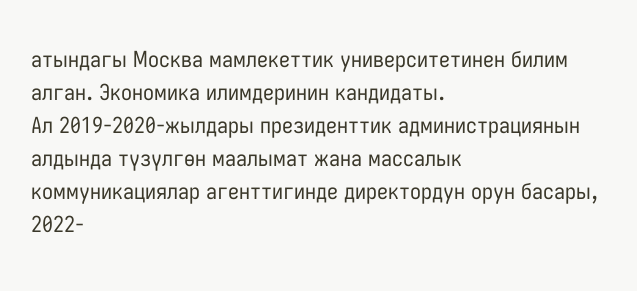атындагы Москва мамлекеттик университетинен билим алган. Экономика илимдеринин кандидаты.
Ал 2019-2020-жылдары президенттик администрациянын алдында түзүлгөн маалымат жана массалык коммуникациялар агенттигинде директордун орун басары, 2022-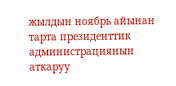жылдын ноябрь айынан тарта президенттик администрациянын аткаруу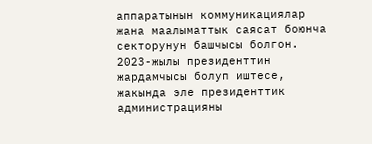аппаратынын коммуникациялар жана маалыматтык саясат боюнча секторунун башчысы болгон. 2023-жылы президенттин жардамчысы болуп иштесе, жакында эле президенттик администрацияны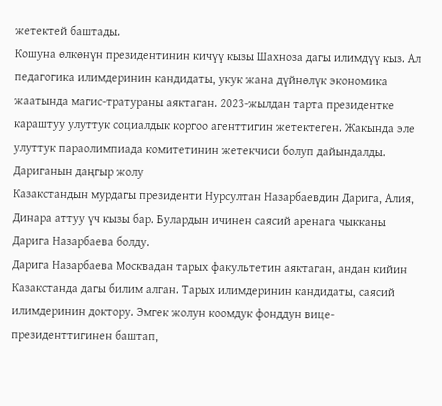жетектей баштады.
Кошуна өлкөнүн президентинин кичүү кызы Шахноза дагы илимдүү кыз. Ал педагогика илимдеринин кандидаты, укук жана дүйнөлүк экономика жаатында магис-тратураны аяктаган. 2023-жылдан тарта президентке караштуу улуттук социалдык коргоо агенттигин жетектеген. Жакында эле улуттук параолимпиада комитетинин жетекчиси болуп дайындалды.
Дариганын даңгыр жолу
Казакстандын мурдагы президенти Нурсултан Назарбаевдин Дарига, Алия, Динара аттуу үч кызы бар. Булардын ичинен саясий аренага чыкканы Дарига Назарбаева болду.
Дарига Назарбаева Москвадан тарых факультетин аяктаган, андан кийин Казакстанда дагы билим алган. Тарых илимдеринин кандидаты, саясий илимдеринин доктору. Эмгек жолун коомдук фонддун вице-президенттигинен баштап,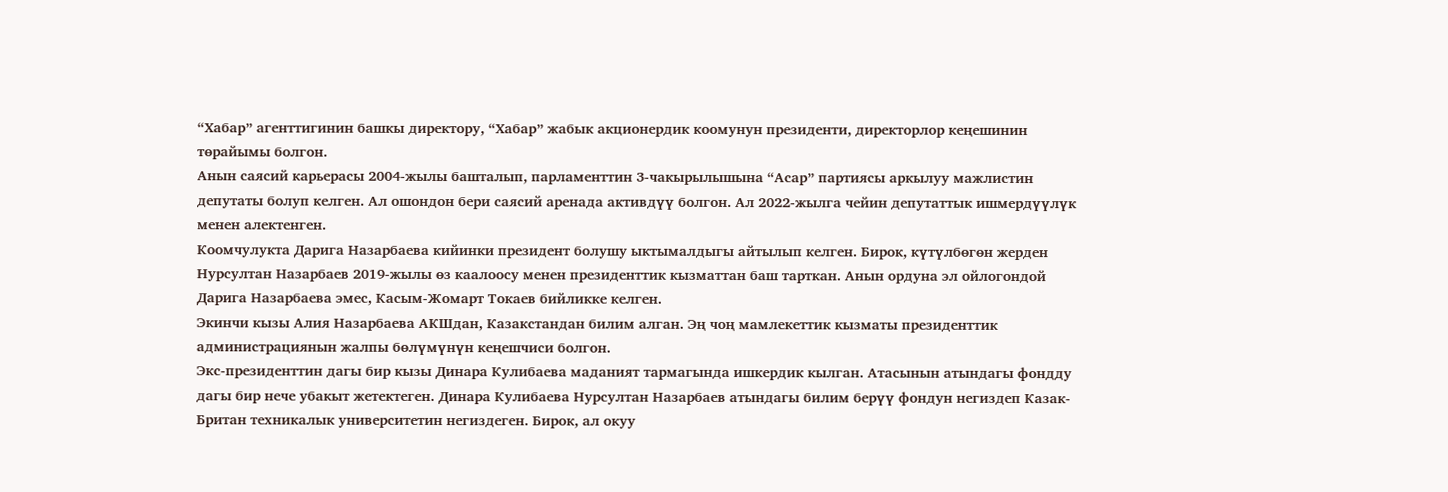“Хабар” агенттигинин башкы директору, “Хабар” жабык акционердик коомунун президенти, директорлор кеңешинин төрайымы болгон.
Анын саясий карьерасы 2004-жылы башталып, парламенттин 3-чакырылышына “Асар” партиясы аркылуу мажлистин депутаты болуп келген. Ал ошондон бери саясий аренада активдүү болгон. Ал 2022-жылга чейин депутаттык ишмердүүлүк менен алектенген.
Коомчулукта Дарига Назарбаева кийинки президент болушу ыктымалдыгы айтылып келген. Бирок, күтүлбөгөн жерден Нурсултан Назарбаев 2019-жылы өз каалоосу менен президенттик кызматтан баш тарткан. Анын ордуна эл ойлогондой Дарига Назарбаева эмес, Касым-Жомарт Токаев бийликке келген.
Экинчи кызы Алия Назарбаева АКШдан, Казакстандан билим алган. Эң чоң мамлекеттик кызматы президенттик администрациянын жалпы бөлүмүнүн кеңешчиси болгон.
Экс-президенттин дагы бир кызы Динара Кулибаева маданият тармагында ишкердик кылган. Атасынын атындагы фондду дагы бир нече убакыт жетектеген. Динара Кулибаева Нурсултан Назарбаев атындагы билим берүү фондун негиздеп Казак-Британ техникалык университетин негиздеген. Бирок, ал окуу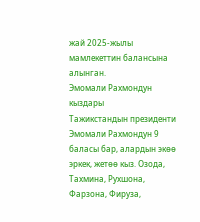жай 2025-жылы мамлекеттин балансына алынган.
Эмомали Рахмондун кыздары
Тажикстандын президенти Эмомали Рахмондун 9 баласы бар, алардын экөө эркек, жетөө кыз. Озода, Тахмина, Рухшона, Фарзона, Фируза,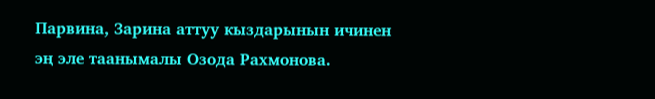Парвина, Зарина аттуу кыздарынын ичинен эң эле таанымалы Озода Рахмонова.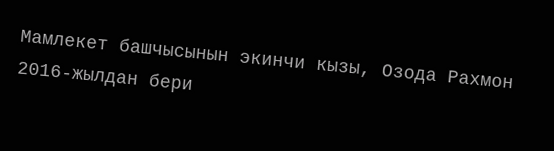Мамлекет башчысынын экинчи кызы, Озода Рахмон 2016-жылдан бери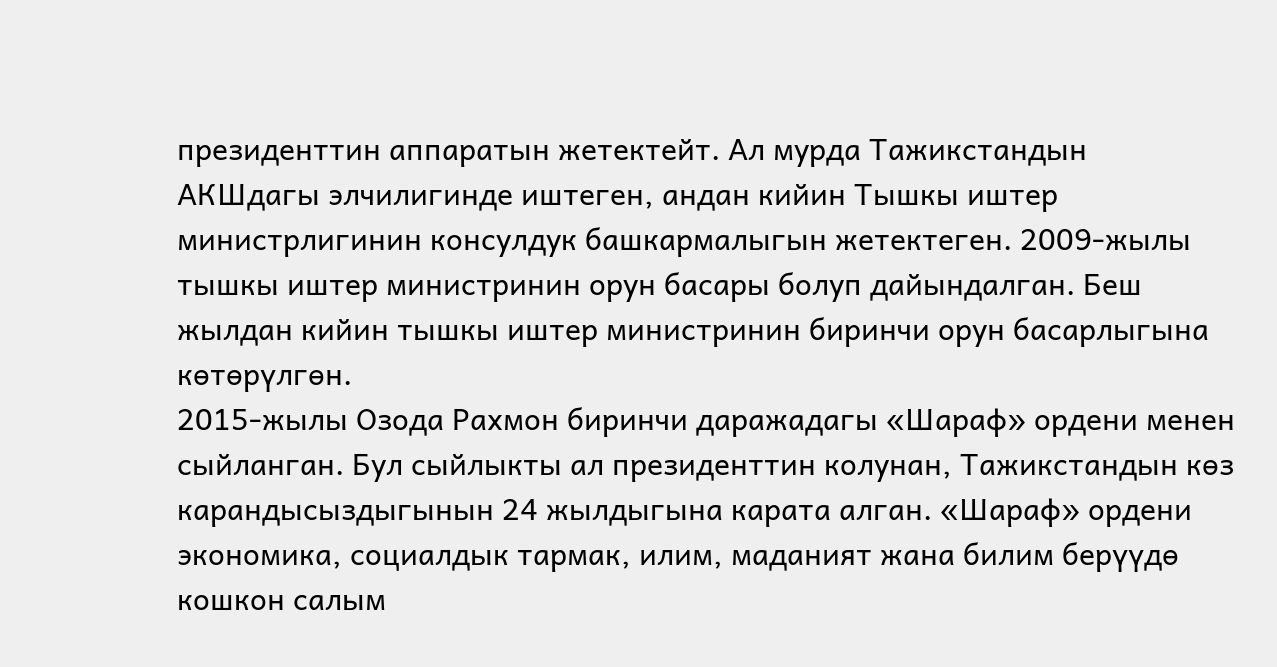президенттин аппаратын жетектейт. Ал мурда Тажикстандын АКШдагы элчилигинде иштеген, андан кийин Тышкы иштер министрлигинин консулдук башкармалыгын жетектеген. 2009-жылы тышкы иштер министринин орун басары болуп дайындалган. Беш жылдан кийин тышкы иштер министринин биринчи орун басарлыгына көтөрүлгөн.
2015-жылы Озода Рахмон биринчи даражадагы «Шараф» ордени менен сыйланган. Бул сыйлыкты ал президенттин колунан, Тажикстандын көз карандысыздыгынын 24 жылдыгына карата алган. «Шараф» ордени экономика, социалдык тармак, илим, маданият жана билим берүүдө кошкон салым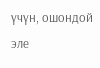үчүн, ошондой эле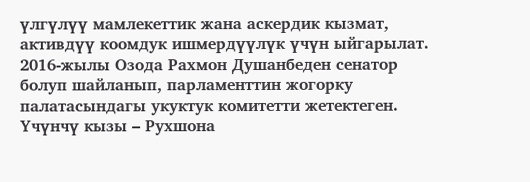үлгүлүү мамлекеттик жана аскердик кызмат, активдүү коомдук ишмердүүлүк үчүн ыйгарылат. 2016-жылы Озода Рахмон Душанбеден сенатор болуп шайланып, парламенттин жогорку палатасындагы укуктук комитетти жетектеген.
Үчүнчү кызы – Рухшона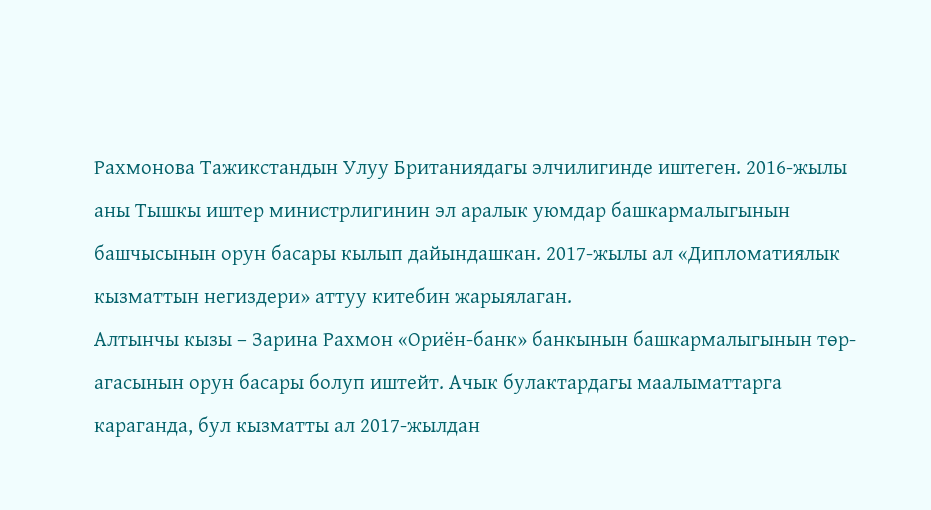Рахмонова Тажикстандын Улуу Британиядагы элчилигинде иштеген. 2016-жылы аны Тышкы иштер министрлигинин эл аралык уюмдар башкармалыгынын башчысынын орун басары кылып дайындашкан. 2017-жылы ал «Дипломатиялык кызматтын негиздери» аттуу китебин жарыялаган.
Алтынчы кызы – Зарина Рахмон «Ориён-банк» банкынын башкармалыгынын төр-агасынын орун басары болуп иштейт. Ачык булактардагы маалыматтарга караганда, бул кызматты ал 2017-жылдан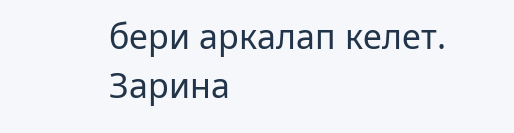бери аркалап келет. Зарина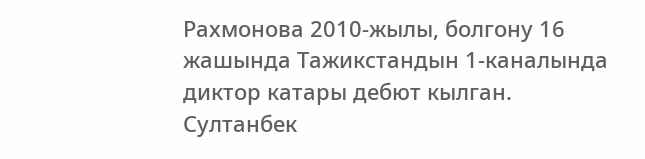Рахмонова 2010-жылы, болгону 16 жашында Тажикстандын 1-каналында диктор катары дебют кылган.
Султанбек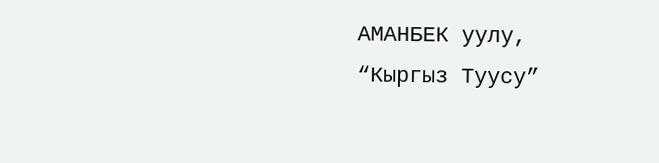АМАНБЕК уулу,
“Кыргыз Туусу”